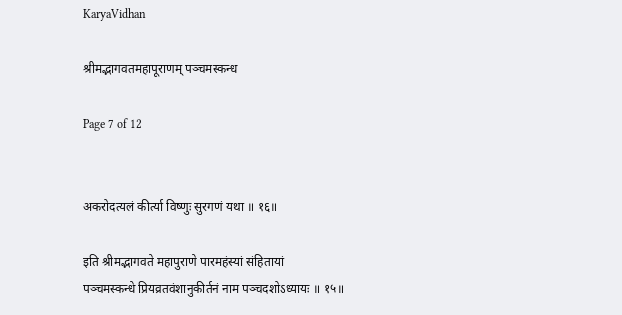KaryaVidhan

श्रीमद्भागवतमहापूराणम् पञ्चमस्कन्ध

Page 7 of 12


अकरोदत्यलं कीर्त्या विष्णुः सुरगणं यथा ॥ १६॥

इति श्रीमद्भागवते महापुराणे पारमहंस्यां संहितायां
पञ्चमस्कन्धे प्रियव्रतवंशानुकीर्तनं नाम पञ्चदशोऽध्यायः ॥ १५॥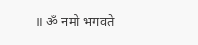॥ ॐ नमो भगवते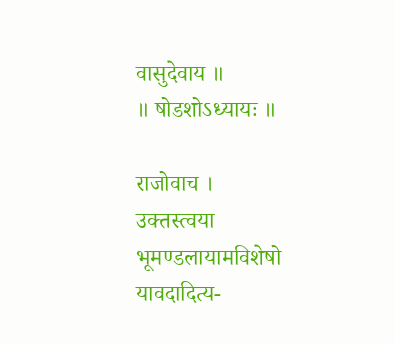वासुदेवाय ॥
॥ षोडशोऽध्यायः ॥

राजोवाच ।
उक्तस्त्वया भूमण्डलायामविशेषो यावदादित्य-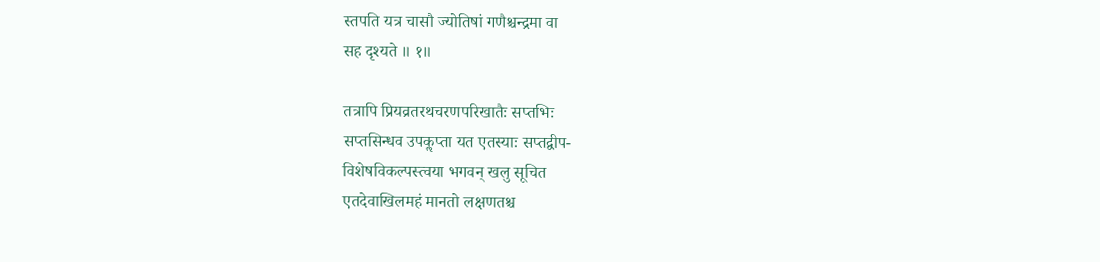स्तपति यत्र चासौ ज्योतिषां गणैश्चन्द्रमा वा
सह दृश्यते ॥ १॥

तत्रापि प्रियव्रतरथचरणपरिखातैः सप्तभिः
सप्तसिन्धव उपकॢप्ता यत एतस्याः सप्तद्वीप-
विशेषविकल्पस्त्वया भगवन् खलु सूचित
एतदेवाखिलमहं मानतो लक्षणतश्च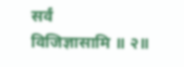सर्वं
विजिज्ञासामि ॥ २॥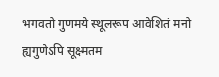भगवतो गुणमये स्थूलरूप आवेशितं मनो
ह्यगुणेऽपि सूक्ष्मतम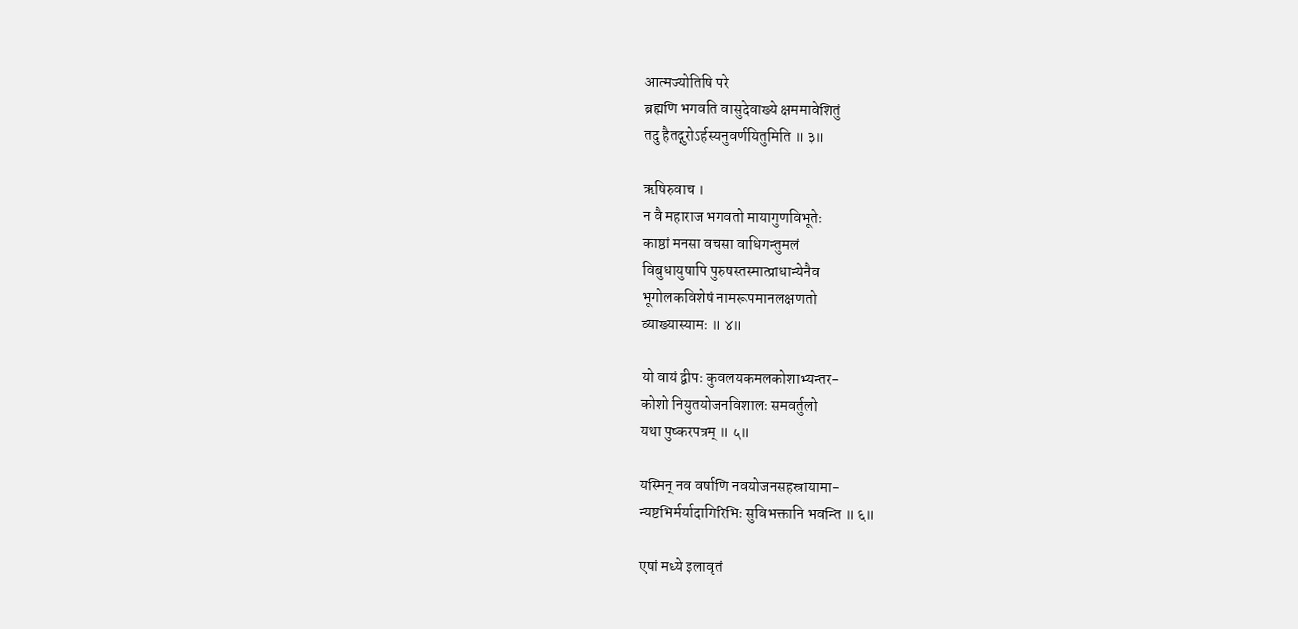आत्मज्योतिषि परे
ब्रह्मणि भगवति वासुदेवाख्ये क्षममावेशितुं
तदु हैतद्गुरोऽर्हस्यनुवर्णयितुमिति ॥ ३॥

ऋषिरुवाच ।
न वै महाराज भगवतो मायागुणविभूतेः
काष्ठां मनसा वचसा वाधिगन्तुमलं
विबुधायुषापि पुरुषस्तस्मात्प्राधान्येनैव
भूगोलकविशेषं नामरूपमानलक्षणतो
व्याख्यास्यामः ॥ ४॥

यो वायं द्वीपः कुवलयकमलकोशाभ्यन्तर-
कोशो नियुतयोजनविशालः समवर्तुलो
यथा पुष्करपत्रम् ॥ ५॥

यस्मिन् नव वर्षाणि नवयोजनसहस्रायामा-
न्यष्टभिर्मर्यादागिरिभिः सुविभक्तानि भवन्ति ॥ ६॥

एषां मध्ये इलावृतं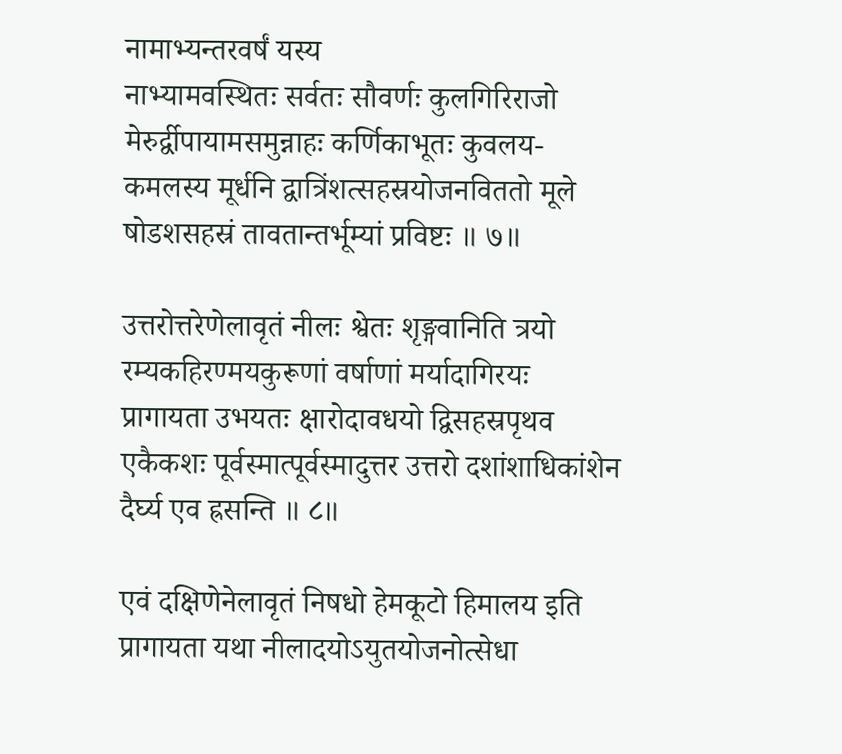नामाभ्यन्तरवर्षं यस्य
नाभ्यामवस्थितः सर्वतः सौवर्णः कुलगिरिराजो
मेरुर्द्वीपायामसमुन्नाहः कर्णिकाभूतः कुवलय-
कमलस्य मूर्धनि द्वात्रिंशत्सहस्रयोजनविततो मूले
षोडशसहस्रं तावतान्तर्भूम्यां प्रविष्टः ॥ ७॥

उत्तरोत्तरेणेलावृतं नीलः श्वेतः श‍ृङ्गवानिति त्रयो
रम्यकहिरण्मयकुरूणां वर्षाणां मर्यादागिरयः
प्रागायता उभयतः क्षारोदावधयो द्विसहस्रपृथव
एकैकशः पूर्वस्मात्पूर्वस्मादुत्तर उत्तरो दशांशाधिकांशेन
दैर्घ्य एव ह्रसन्ति ॥ ८॥

एवं दक्षिणेनेलावृतं निषधो हेमकूटो हिमालय इति
प्रागायता यथा नीलादयोऽयुतयोजनोत्सेधा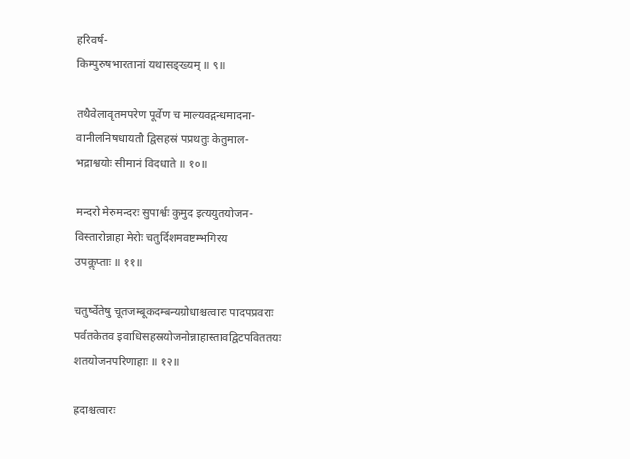हरिवर्ष-
किम्पुरुषभारतानां यथासङ्ख्यम् ॥ ९॥

तथैवेलावृतमपरेण पूर्वेण च माल्यवद्गन्धमादना-
वानीलनिषधायतौ द्विसहस्रं पप्रथतुः केतुमाल-
भद्राश्वयोः सीमानं विदधाते ॥ १०॥

मन्दरो मेरुमन्दरः सुपार्श्वः कुमुद इत्ययुतयोजन-
विस्तारोन्नाहा मेरोः चतुर्दिशमवष्टम्भगिरय
उपकॢप्ताः ॥ ११॥

चतुर्ष्वेतेषु चूतजम्बूकदम्बन्यग्रोधाश्चत्वारः पादपप्रवराः
पर्वतकेतव इवाधिसहस्रयोजनोन्नाहास्तावद्विटपविततयः
शतयोजनपरिणाहाः ॥ १२॥

ह्रदाश्चत्वारः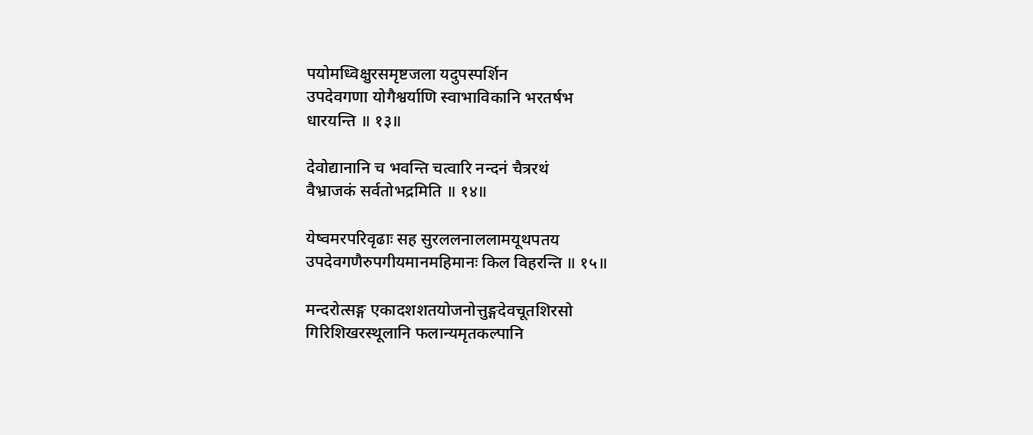पयोमध्विक्षुरसमृष्टजला यदुपस्पर्शिन
उपदेवगणा योगैश्वर्याणि स्वाभाविकानि भरतर्षभ
धारयन्ति ॥ १३॥

देवोद्यानानि च भवन्ति चत्वारि नन्दनं चैत्ररथं
वैभ्राजकं सर्वतोभद्रमिति ॥ १४॥

येष्वमरपरिवृढाः सह सुरललनाललामयूथपतय
उपदेवगणैरुपगीयमानमहिमानः किल विहरन्ति ॥ १५॥

मन्दरोत्सङ्ग एकादशशतयोजनोत्तुङ्गदेवचूतशिरसो
गिरिशिखरस्थूलानि फलान्यमृतकल्पानि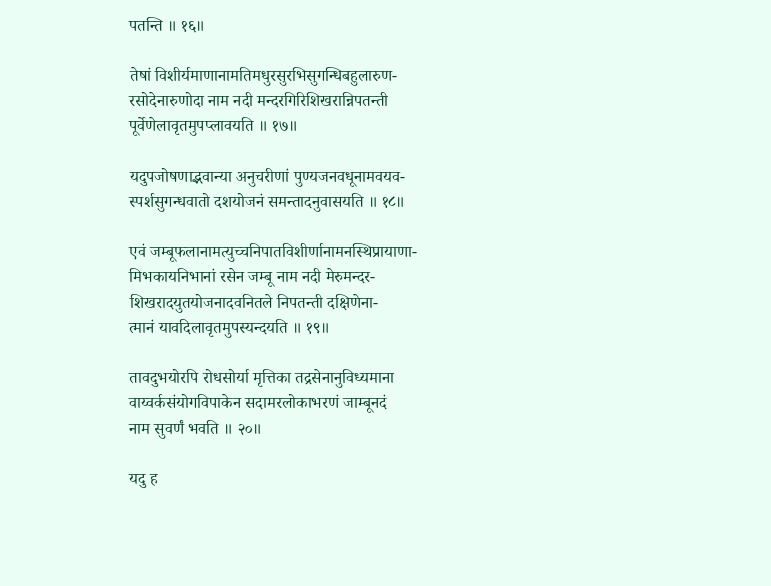पतन्ति ॥ १६॥

तेषां विशीर्यमाणानामतिमधुरसुरभिसुगन्धिबहुलारुण-
रसोदेनारुणोदा नाम नदी मन्दरगिरिशिखरान्निपतन्ती
पूर्वेणेलावृतमुपप्लावयति ॥ १७॥

यदुपजोषणाद्भवान्या अनुचरीणां पुण्यजनवधूनामवयव-
स्पर्शसुगन्धवातो दशयोजनं समन्तादनुवासयति ॥ १८॥

एवं जम्बूफलानामत्युच्चनिपातविशीर्णानामनस्थिप्रायाणा-
मिभकायनिभानां रसेन जम्बू नाम नदी मेरुमन्दर-
शिखरादयुतयोजनादवनितले निपतन्ती दक्षिणेना-
त्मानं यावदिलावृतमुपस्यन्दयति ॥ १९॥

तावदुभयोरपि रोधसोर्या मृत्तिका तद्रसेनानुविध्यमाना
वाय्वर्कसंयोगविपाकेन सदामरलोकाभरणं जाम्बूनदं
नाम सुवर्णं भवति ॥ २०॥

यदु ह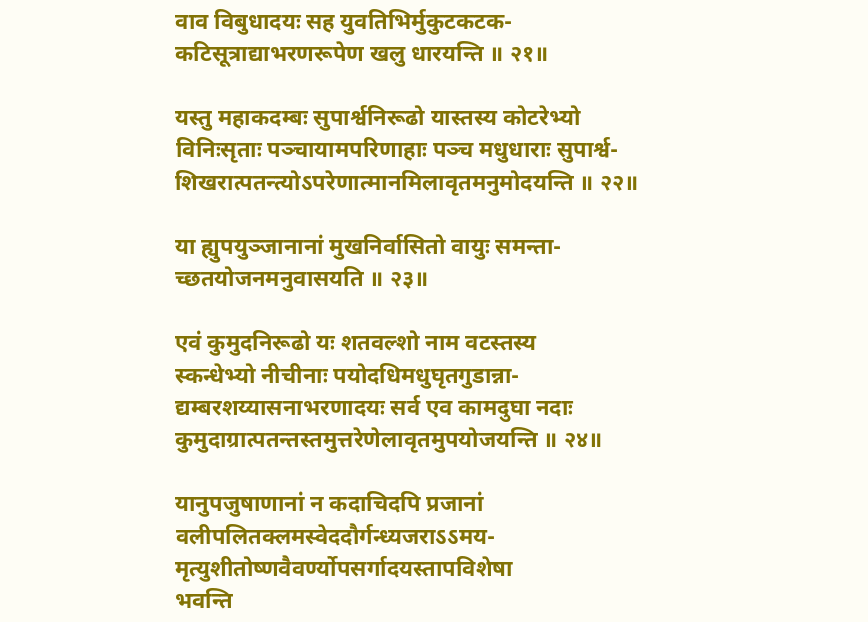वाव विबुधादयः सह युवतिभिर्मुकुटकटक-
कटिसूत्राद्याभरणरूपेण खलु धारयन्ति ॥ २१॥

यस्तु महाकदम्बः सुपार्श्वनिरूढो यास्तस्य कोटरेभ्यो
विनिःसृताः पञ्चायामपरिणाहाः पञ्च मधुधाराः सुपार्श्व-
शिखरात्पतन्त्योऽपरेणात्मानमिलावृतमनुमोदयन्ति ॥ २२॥

या ह्युपयुञ्जानानां मुखनिर्वासितो वायुः समन्ता-
च्छतयोजनमनुवासयति ॥ २३॥

एवं कुमुदनिरूढो यः शतवल्शो नाम वटस्तस्य
स्कन्धेभ्यो नीचीनाः पयोदधिमधुघृतगुडान्ना-
द्यम्बरशय्यासनाभरणादयः सर्व एव कामदुघा नदाः
कुमुदाग्रात्पतन्तस्तमुत्तरेणेलावृतमुपयोजयन्ति ॥ २४॥

यानुपजुषाणानां न कदाचिदपि प्रजानां
वलीपलितक्लमस्वेददौर्गन्ध्यजराऽऽमय-
मृत्युशीतोष्णवैवर्ण्योपसर्गादयस्तापविशेषा
भवन्ति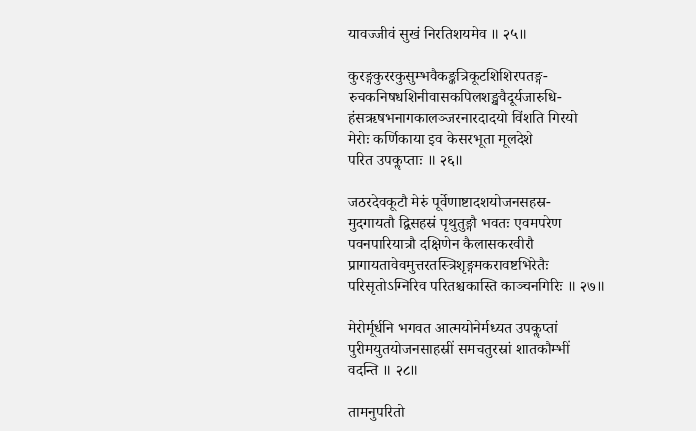यावज्जीवं सुखं निरतिशयमेव ॥ २५॥

कुरङ्गकुररकुसुम्भवैकङ्कत्रिकूटशिशिरपतङ्ग-
रुचकनिषधशिनीवासकपिलशङ्खवैदूर्यजारुधि-
हंसऋषभनागकालञ्जरनारदादयो विंशति गिरयो
मेरोः कर्णिकाया इव केसरभूता मूलदेशे
परित उपकॢप्ताः ॥ २६॥

जठरदेवकूटौ मेरुं पूर्वेणाष्टादशयोजनसहस्र-
मुदगायतौ द्विसहस्रं पृथुतुङ्गौ भवतः एवमपरेण
पवनपारियात्रौ दक्षिणेन कैलासकरवीरौ
प्रागायतावेवमुत्तरतस्त्रिश‍ृङ्गमकरावष्टभिरेतैः
परिसृतोऽग्निरिव परितश्चकास्ति काञ्चनगिरिः ॥ २७॥

मेरोर्मूर्धनि भगवत आत्मयोनेर्मध्यत उपकॢप्तां
पुरीमयुतयोजनसाहस्रीं समचतुरस्रां शातकौम्भीं
वदन्ति ॥ २८॥

तामनुपरितो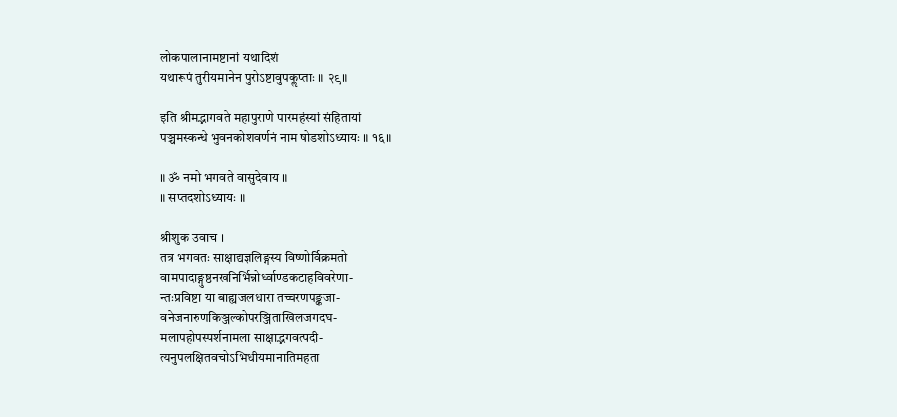लोकपालानामष्टानां यथादिशं
यथारूपं तुरीयमानेन पुरोऽष्टावुपकॢप्ताः ॥ २९॥

इति श्रीमद्भागवते महापुराणे पारमहंस्यां संहितायां
पञ्चमस्कन्धे भुवनकोशवर्णनं नाम षोडशोऽध्यायः ॥ १६॥

॥ ॐ नमो भगवते वासुदेवाय ॥
॥ सप्तदशोऽध्यायः ॥

श्रीशुक उवाच ।
तत्र भगवतः साक्षाद्यज्ञलिङ्गस्य विष्णोर्विक्रमतो
वामपादाङ्गुष्ठनखनिर्भिन्नोर्ध्वाण्डकटाहविवरेणा-
न्तःप्रविष्टा या बाह्यजलधारा तच्चरणपङ्कजा-
वनेजनारुणकिञ्जल्कोपरञ्जिताखिलजगदघ-
मलापहोपस्पर्शनामला साक्षाद्भगवत्पदी-
त्यनुपलक्षितवचोऽभिधीयमानातिमहता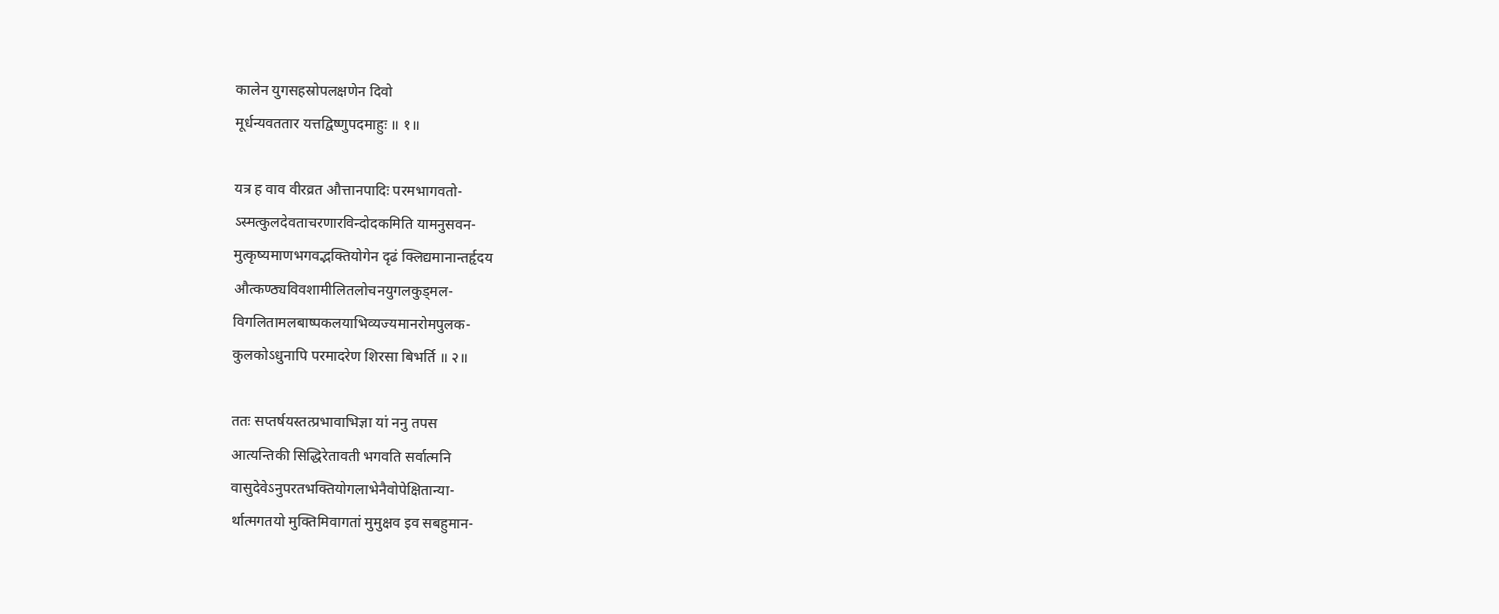कालेन युगसहस्रोपलक्षणेन दिवो
मूर्धन्यवततार यत्तद्विष्णुपदमाहुः ॥ १॥

यत्र ह वाव वीरव्रत औत्तानपादिः परमभागवतो-
ऽस्मत्कुलदेवताचरणारविन्दोदकमिति यामनुसवन-
मुत्कृष्यमाणभगवद्भक्तियोगेन दृढं क्लिद्यमानान्तर्हृदय
औत्कण्ठ्यविवशामीलितलोचनयुगलकुड्मल-
विगलितामलबाष्पकलयाभिव्यज्यमानरोमपुलक-
कुलकोऽधुनापि परमादरेण शिरसा बिभर्ति ॥ २॥

ततः सप्तर्षयस्तत्प्रभावाभिज्ञा यां ननु तपस
आत्यन्तिकी सिद्धिरेतावती भगवति सर्वात्मनि
वासुदेवेऽनुपरतभक्तियोगलाभेनैवोपेक्षितान्या-
र्थात्मगतयो मुक्तिमिवागतां मुमुक्षव इव सबहुमान-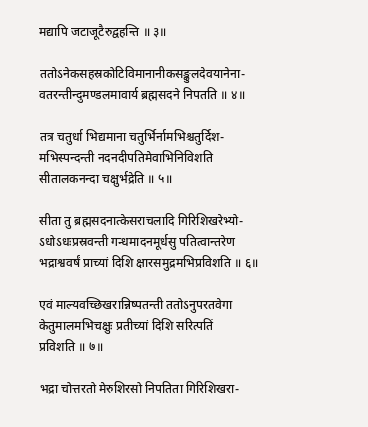मद्यापि जटाजूटैरुद्वहन्ति ॥ ३॥

ततोऽनेकसहस्रकोटिविमानानीकसङ्कुलदेवयानेना-
वतरन्तीन्दुमण्डलमावार्य ब्रह्मसदने निपतति ॥ ४॥

तत्र चतुर्धा भिद्यमाना चतुर्भिर्नामभिश्चतुर्दिश-
मभिस्पन्दन्ती नदनदीपतिमेवाभिनिविशति
सीतालकनन्दा चक्षुर्भद्रेति ॥ ५॥

सीता तु ब्रह्मसदनात्केसराचलादि गिरिशिखरेभ्यो-
ऽधोऽधःप्रस्रवन्ती गन्धमादनमूर्धसु पतित्वान्तरेण
भद्राश्ववर्षं प्राच्यां दिशि क्षारसमुद्रमभिप्रविशति ॥ ६॥

एवं माल्यवच्छिखरान्निष्पतन्ती ततोऽनुपरतवेगा
केतुमालमभिचक्षुः प्रतीच्यां दिशि सरित्पतिं
प्रविशति ॥ ७॥

भद्रा चोत्तरतो मेरुशिरसो निपतिता गिरिशिखरा-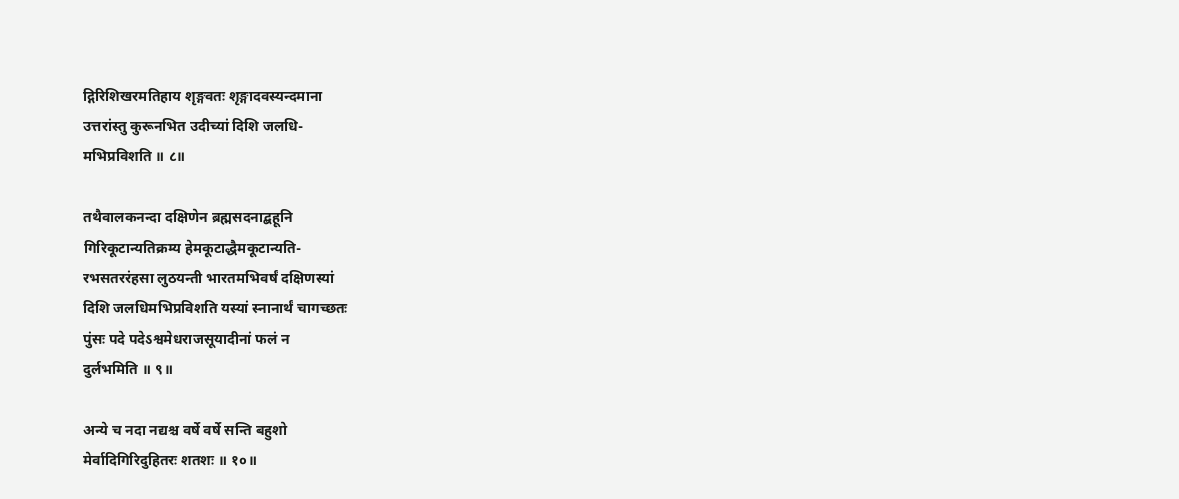द्गिरिशिखरमतिहाय श‍ृङ्गवतः श‍ृङ्गादवस्यन्दमाना
उत्तरांस्तु कुरूनभित उदीच्यां दिशि जलधि-
मभिप्रविशति ॥ ८॥

तथैवालकनन्दा दक्षिणेन ब्रह्मसदनाद्बहूनि
गिरिकूटान्यतिक्रम्य हेमकूटाद्धैमकूटान्यति-
रभसतररंहसा लुठयन्ती भारतमभिवर्षं दक्षिणस्यां
दिशि जलधिमभिप्रविशति यस्यां स्नानार्थं चागच्छतः
पुंसः पदे पदेऽश्वमेधराजसूयादीनां फलं न
दुर्लभमिति ॥ ९॥

अन्ये च नदा नद्यश्च वर्षे वर्षे सन्ति बहुशो
मेर्वादिगिरिदुहितरः शतशः ॥ १०॥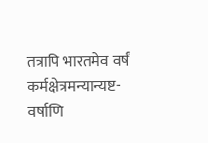तत्रापि भारतमेव वर्षं कर्मक्षेत्रमन्यान्यष्ट-
वर्षाणि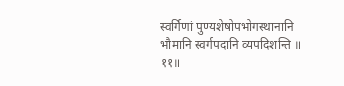स्वर्गिणां पुण्यशेषोपभोगस्थानानि
भौमानि स्वर्गपदानि व्यपदिशन्ति ॥ ११॥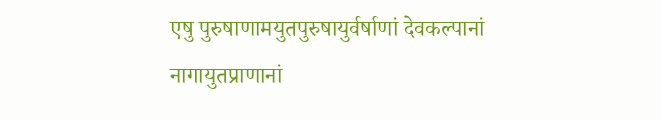एषु पुरुषाणामयुतपुरुषायुर्वर्षाणां देवकल्पानां
नागायुतप्राणानां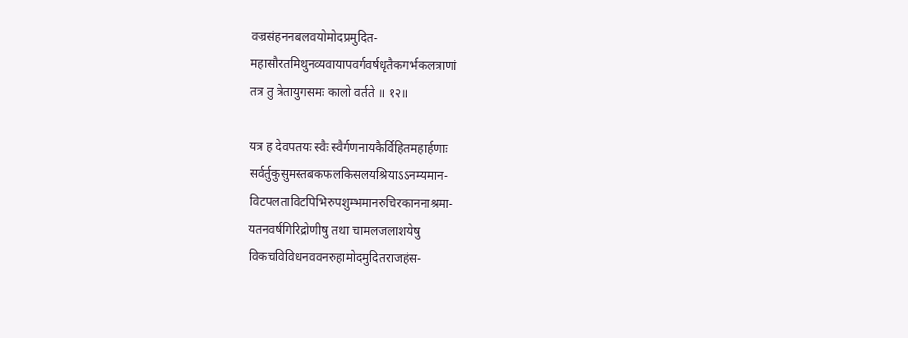वज्रसंहननबलवयोमोदप्रमुदित-
महासौरतमिथुनव्यवायापवर्गवर्षधृतैकगर्भकलत्राणां
तत्र तु त्रेतायुगसमः कालो वर्तते ॥ १२॥

यत्र ह देवपतयः स्वैः स्वैर्गणनायकैर्विहितमहार्हणाः
सर्वर्तुकुसुमस्तबकफलकिसलयश्रियाऽऽनम्यमान-
विटपलताविटपिभिरुपशुम्भमानरुचिरकाननाश्रमा-
यतनवर्षगिरिद्रोणीषु तथा चामलजलाशयेषु
विकचविविधनववनरुहामोदमुदितराजहंस-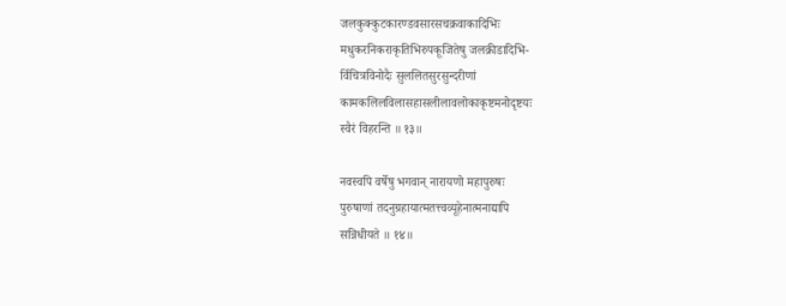जलकुक्कुटकारण्डवसारसचक्रवाकादिभिः
मधुकरनिकराकृतिभिरुपकूजितेषु जलक्रीडादिभि-
र्विचित्रविनोदैः सुललितसुरसुन्दरीणां
कामकलिलविलासहासलीलावलोकाकृष्टमनोदृष्टयः
स्वैरं विहरन्ति ॥ १३॥

नवस्वपि वर्षेषु भगवान् नारायणो महापुरुषः
पुरुषाणां तदनुग्रहायात्मतत्त्वव्यूहेनात्मनाद्यापि
सन्निधीयते ॥ १४॥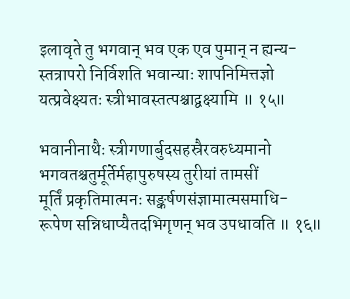इलावृते तु भगवान् भव एक एव पुमान् न ह्यन्य-
स्तत्रापरो निर्विशति भवान्याः शापनिमित्तज्ञो
यत्प्रवेक्ष्यतः स्त्रीभावस्तत्पश्चाद्वक्ष्यामि ॥ १५॥

भवानीनाथैः स्त्रीगणार्बुदसहस्रैरवरुध्यमानो
भगवतश्चतुर्मूर्तेर्महापुरुषस्य तुरीयां तामसीं
मूर्तिं प्रकृतिमात्मनः सङ्कर्षणसंज्ञामात्मसमाधि-
रूपेण सन्निधाप्यैतदभिगृणन् भव उपधावति ॥ १६॥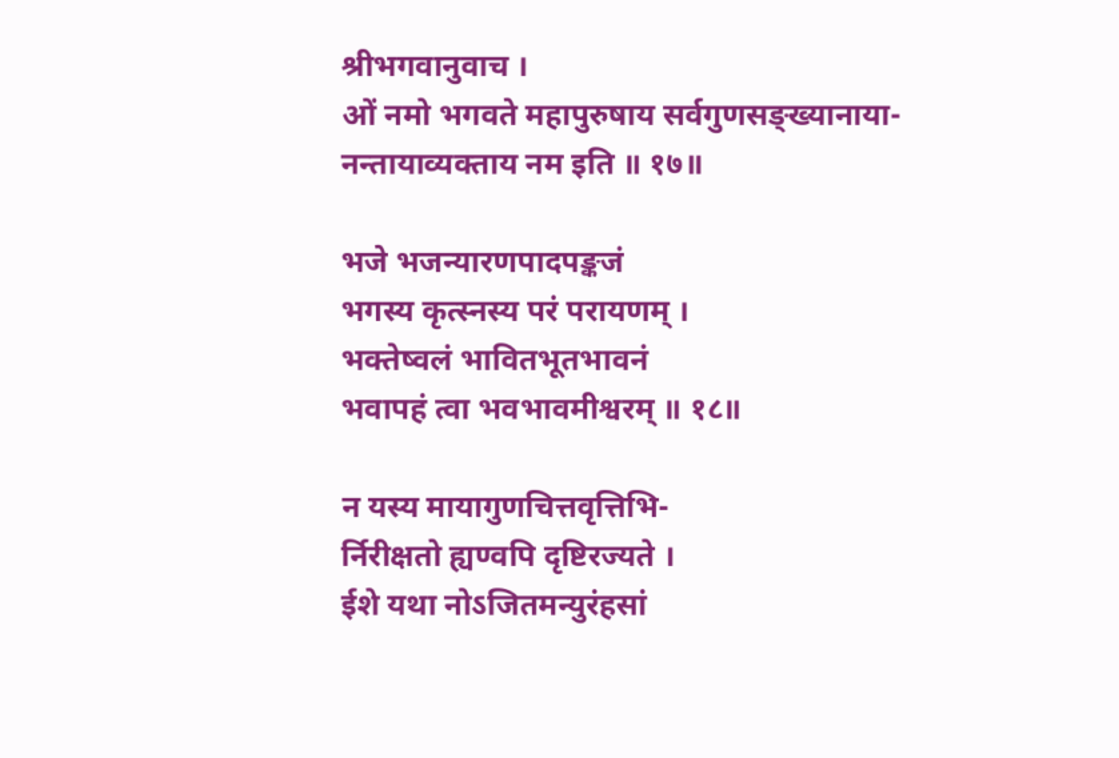श्रीभगवानुवाच ।
ओं नमो भगवते महापुरुषाय सर्वगुणसङ्ख्यानाया-
नन्तायाव्यक्ताय नम इति ॥ १७॥

भजे भजन्यारणपादपङ्कजं
भगस्य कृत्स्नस्य परं परायणम् ।
भक्तेष्वलं भावितभूतभावनं
भवापहं त्वा भवभावमीश्वरम् ॥ १८॥

न यस्य मायागुणचित्तवृत्तिभि-
र्निरीक्षतो ह्यण्वपि दृष्टिरज्यते ।
ईशे यथा नोऽजितमन्युरंहसां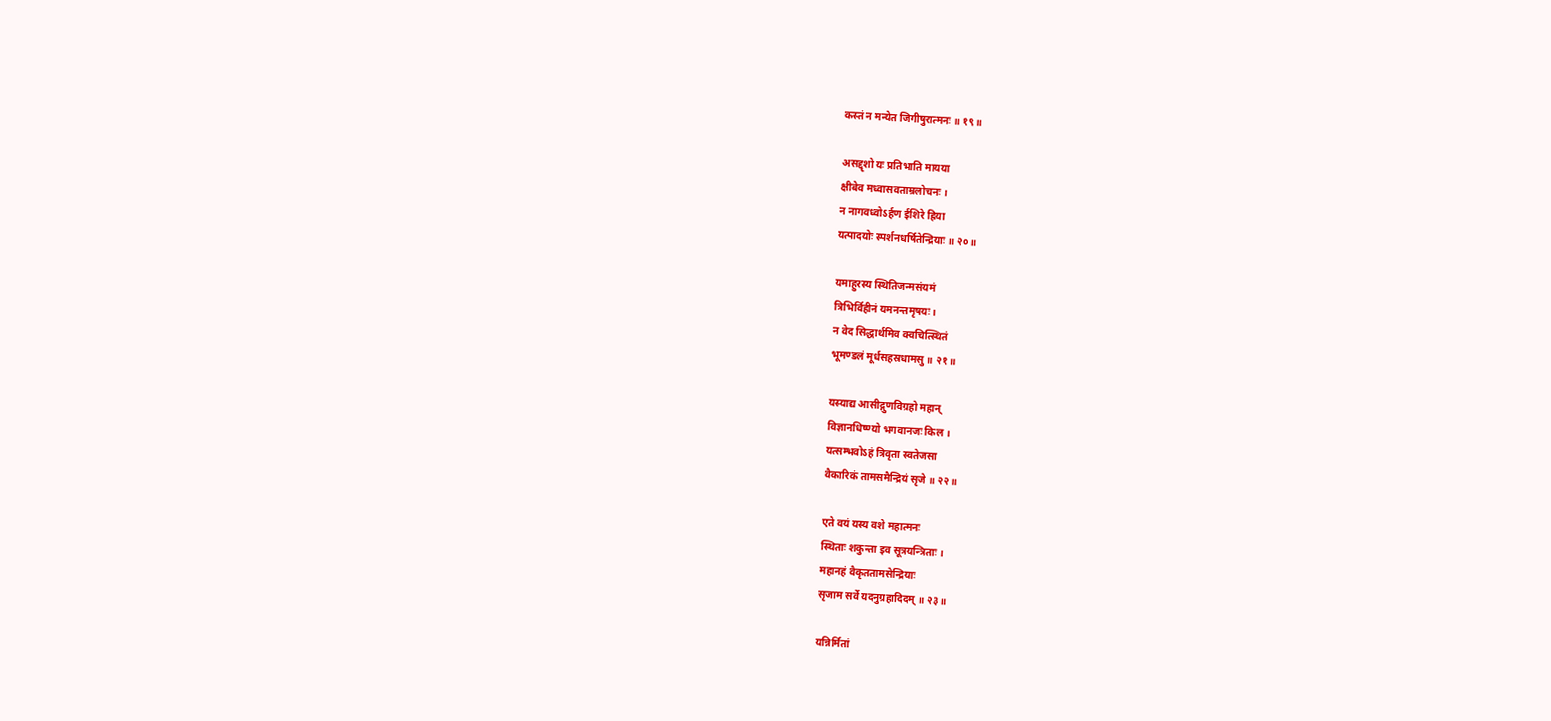कस्तं न मन्येत जिगीषुरात्मनः ॥ १९॥

असद्दृशो यः प्रतिभाति मायया
क्षीबेव मध्वासवताम्रलोचनः ।
न नागवध्वोऽर्हण ईशिरे ह्रिया
यत्पादयोः स्पर्शनधर्षितेन्द्रियाः ॥ २०॥

यमाहुरस्य स्थितिजन्मसंयमं
त्रिभिर्विहीनं यमनन्तमृषयः ।
न वेद सिद्धार्थमिव क्वचित्स्थितं
भूमण्डलं मूर्धसहस्रधामसु ॥ २१॥

यस्याद्य आसीद्गुणविग्रहो महान्
विज्ञानधिष्ण्यो भगवानजः किल ।
यत्सम्भवोऽहं त्रिवृता स्वतेजसा
वैकारिकं तामसमैन्द्रियं सृजे ॥ २२॥

एते वयं यस्य वशे महात्मनः
स्थिताः शकुन्ता इव सूत्रयन्त्रिताः ।
महानहं वैकृततामसेन्द्रियाः
सृजाम सर्वे यदनुग्रहादिदम् ॥ २३॥

यन्निर्मितां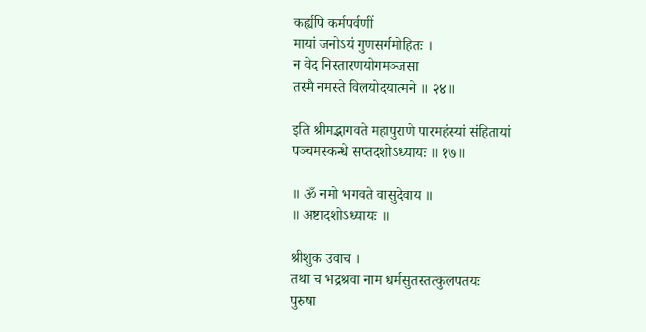कर्ह्यपि कर्मपर्वणीं
मायां जनोऽयं गुणसर्गमोहितः ।
न वेद निस्तारणयोगमञ्जसा
तस्मै नमस्ते विलयोदयात्मने ॥ २४॥

इति श्रीमद्भागवते महापुराणे पारमहंस्यां संहितायां
पञ्चमस्कन्धे सप्तदशोऽध्यायः ॥ १७॥

॥ ॐ नमो भगवते वासुदेवाय ॥
॥ अष्टादशोऽध्यायः ॥

श्रीशुक उवाच ।
तथा च भद्रश्रवा नाम धर्मसुतस्तत्कुलपतयः
पुरुषा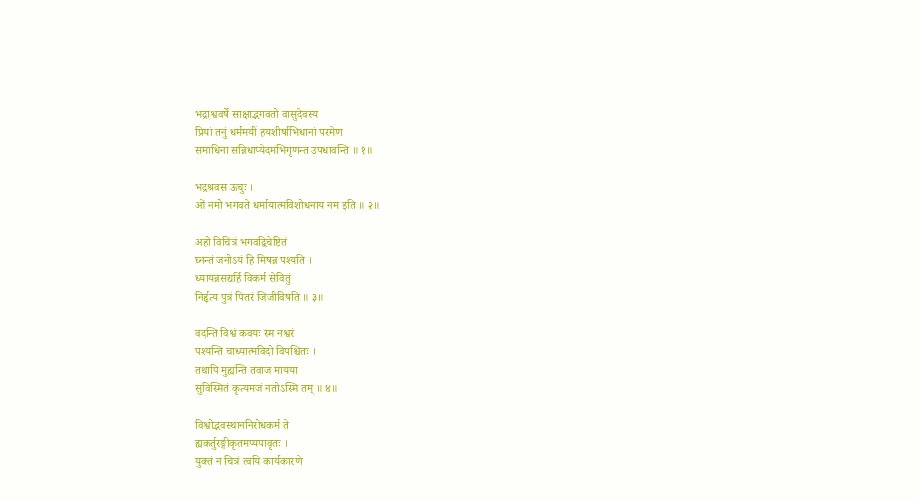भद्राश्ववर्षे साक्षाद्भगवतो वासुदेवस्य
प्रियां तनुं धर्ममयीं हयशीर्षाभिधानां परमेण
समाधिना सन्निधाप्येदमभिगृणन्त उपधावन्ति ॥ १॥

भद्रश्रवस ऊचुः ।
ओं नमो भगवते धर्मायात्मविशोधनाय नम इति ॥ २॥

अहो विचित्रं भगवद्विचेष्टितं
घ्नन्तं जनोऽयं हि मिषन्न पश्यति ।
ध्यायन्नसद्यर्हि विकर्म सेवितुं
निर्हृत्य पुत्रं पितरं जिजीविषति ॥ ३॥

वदन्ति विश्वं कवयः स्म नश्वरं
पश्यन्ति चाध्यात्मविदो विपश्चितः ।
तथापि मुह्यन्ति तवाज मायया
सुविस्मितं कृत्यमजं नतोऽस्मि तम् ॥ ४॥

विश्वोद्भवस्थाननिरोधकर्म ते
ह्यकर्तुरङ्गीकृतमप्यपावृतः ।
युक्तं न चित्रं त्वयि कार्यकारणे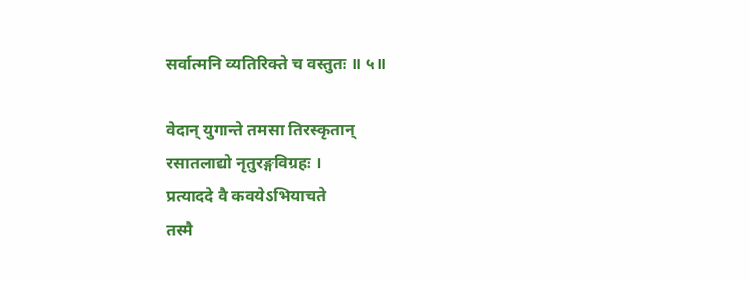सर्वात्मनि व्यतिरिक्ते च वस्तुतः ॥ ५॥

वेदान् युगान्ते तमसा तिरस्कृतान्
रसातलाद्यो नृतुरङ्गविग्रहः ।
प्रत्याददे वै कवयेऽभियाचते
तस्मै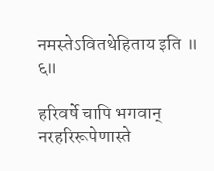नमस्तेऽवितथेहिताय इति ॥ ६॥

हरिवर्षे चापि भगवान् नरहरिरूपेणास्ते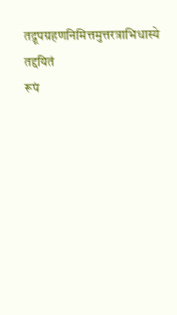तद्रूपग्रहणनिमित्तमुत्तरत्राभिधास्ये तद्दयितं
रूपं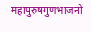महापुरुषगुणभाजनो